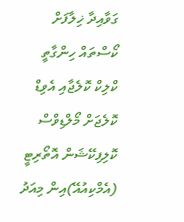ގަވާއިދާ ޚިލާފަށް ކޯސްތައް ހިންގާތީ ކްލިކް ކޮލެޖާއި އެވިޑް ކޮލެޖަށް މޯލްޑިވްސް ކޮލިފިކޭޝަން އޮތޯރިޓީ (އެމްކިއުއޭ)އިން މިއަދު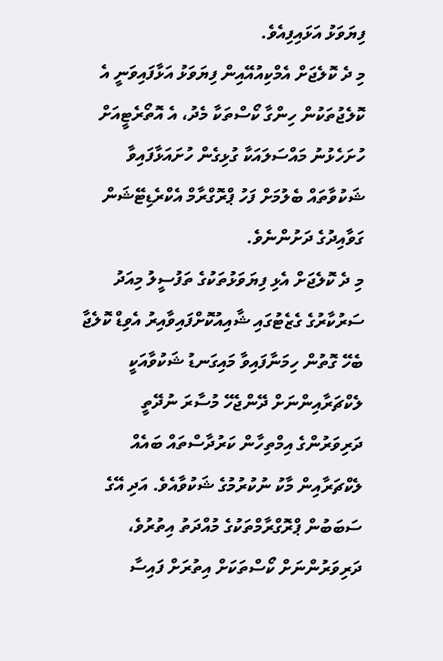ފިޔަވަޅު އަޅައިފިއެވެ.
މި ދެ ކޮލެޖަށް އެމްކިއުއޭއިން ފިޔަވަޅު އަޅާފައިވަނީ އެ ކޮލެޖުތަކުން ހިންގާ ކޯސްތަކާ މެދު، އެ އޮތޯރެޓީއަށް ހުށަހެޅުނު މައްސަލައަކާ ގުޅިގެން ހުށައަޅާފައިވާ ޝަކުވާތައް ބެލުމަށް ފަހު ޕްރޮގްރާމް އެކްރެޑިޓޭޝަން ގަވާއިދުގެ ދަށުންނެވެ.
މި ދެ ކޮލެޖަށް އެޅި ފިޔަވަޅުތަކުގެ ތަފުސީލު މިއަދު ސަރުކާރުގެ ގެޒެޓުގައި ޝާއިއުކޮށްފައިވާއިރު އެވިޑް ކޮލެޖާ ބެހޭ ގޮތުން ހިމަނާފައިވާ މައިގަނޑު ޝަކުވާއަކީ ލެކްޗަރާއިންނަށް ދޭންޖެހޭ މުސާރަ ނުދޭތީ ދަރިވަރުންގެ އިމްތިހާން ކަރުދާސްތައް ބައެއް ލެކްޗަރާއިން މާކު ނުކުރުމުގެ ޝަކުވާއެވެ. އަދި އޭގެ ސަބަބުން ޕްރޮގްރާމްތަކުގެ މުއްދަތު އިތުރުވެ، ދަރިވަރުންނަށް ކޯސްތަކަށް އިތުރަށް ފައިސާ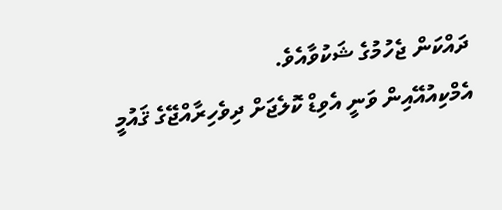ދައްކަން ޖެހުމުގެ ޝަކުވާއެވެ.
އެމްކިއުއޭއިން ވަނީ އެވިޑް ކޮލެޖަށް ދިވެހިރާއްޖޭގެ ޤައުމީ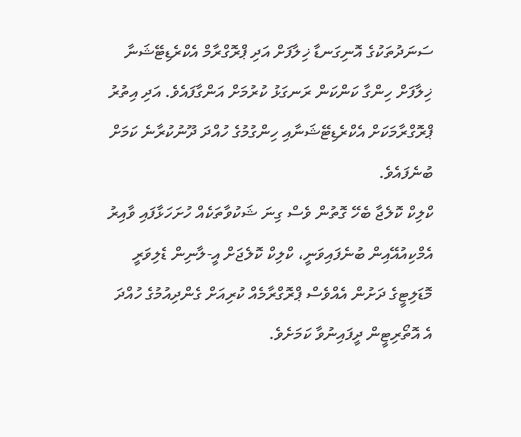ސަނަދުތަކުގެ އޮނިގަނޑާ ޚިލާފަށް އަދި ޕްރޮގްރާމް އެކްރެޑިޓޭޝަނާ ޚިލާފަށް ހިންގާ ކަންކަން ރަނގަޅު ކުރުމަށް އަންގާފައެވެ. އަދި އިތުރު ޕްރޮގްރާމަކަށް އެކްރެޑިޓޭޝަނާއި ހިންގުމުގެ ހުއްދަ ދޫނުކުރާނެ ކަމަށް ބުނެފައެވެ.
ކްލިކް ކޮލެޖާ ބެހޭ ގޮތުން ވެސް ގިނަ ޝަކުވާތަކެއް ހުށަހަޅާފައި ވާއިރު އެމްކިއުއޭއިން ބުނެފައިވަނީ، ކްލިކް ކޮލެޖަށް އީ-ލާނިން ޑެލިވަރީ މޮޑަލިޓީގެ ދަށުން އެއްވެސް ޕްރޮގްރާމެއް ކުރިއަށް ގެންދިއުމުގެ ހުއްދަ އެ އޮތޯރިޓީން ދީފައިނުވާ ކަމަށެވެ.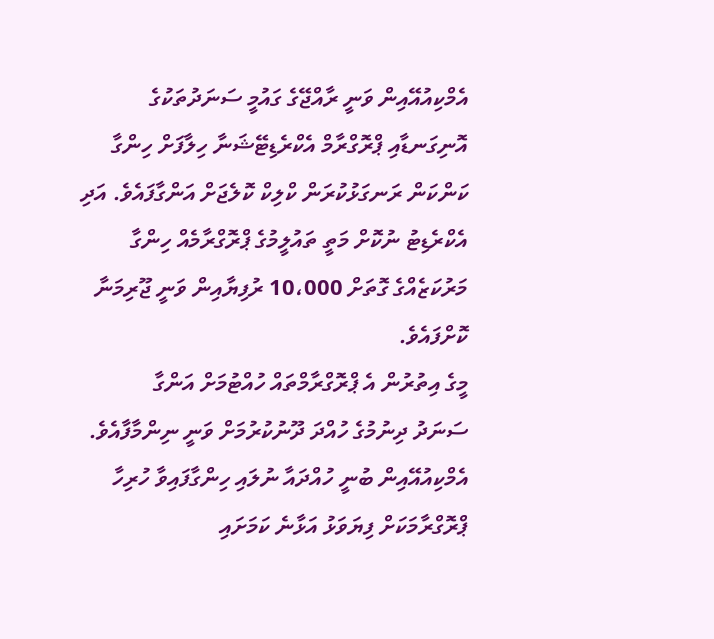އެމްކިއުއޭއިން ވަނީ ރާއްޖޭގެ ގައުމީ ސަނަދުތަކުގެ އޮނިގަނޑާއި ޕްރޮގްރާމް އެކްރެޑިޓޭޝަނާ ހިލާފަށް ހިންގާ ކަންކަން ރަނގަޅުކުރަން ކްލިކް ކޮލެޖަށް އަންގާފައެވެ. އަދި އެކްރެޑިޓު ނުކޮށް މަތީ ތައުލީމުގެ ޕްރޮގްރާމެއް ހިންގާ މަރުކަޒެއްގެ ގޮތަށް 10،000 ރުފިޔާއިން ވަނީ ޖޫރިމަނާ ކޮށްފައެވެ.
މީގެ އިތުރުން އެ ޕްރޮގްރާމްތައް ހުއްޓުމަށް އަންގާ
ސަނަދު ދިނުމުގެ ހުއްދަ ދޫނުކުރުމަށް ވަނީ ނިންމާފާއެވެ.
އެމްކިއުއޭއިން ބުނީ ހުއްދައާ ނުލައި ހިންގާފައިވާ ހުރިހާ ޕްރޮގްރާމަކަށް ފިޔަވަޅު އަޅާނެ ކަމަށައި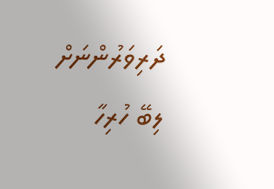ދަރިވަރުންނަށް ލިބޭ ހުރިހާ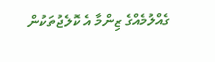ގެއްލުމެއްގެ ޒިންމާ އެ ކޮލެޖުތަކުން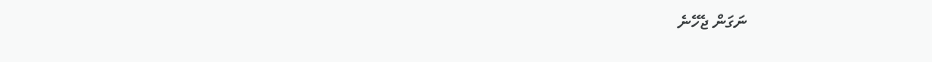ނަގަން ޖެހޭނެ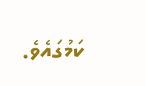ކަމުގައެވެ.